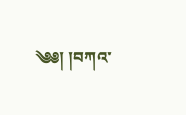༄༅། །བཀའ་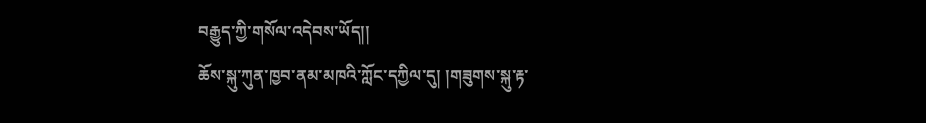བརྒྱུད་ཀྱི་གསོལ་འདེབས་ཡོད།།
ཆོས་སྐུ་ཀུན་ཁྱབ་ནམ་མཁའི་ཀློང་དཀྱིལ་དུ། །གཟུགས་སྐུ་རྟ་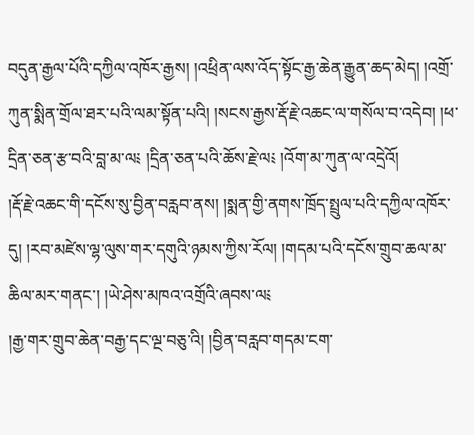བདུན་རྒྱལ་པོའི་དཀྱིལ་འཁོར་རྒྱས། །འཕྲིན་ལས་འོད་སྟོང་རྒྱ་ཆེན་རྒྱུན་ཆད་མེད། །འགྲོ་ཀུན་སྨིན་གྲོལ་ཐར་པའི་ལམ་སྟོན་པའི། །སངས་རྒྱས་རྡོ་རྗེ་འཆང་ལ་གསོལ་བ་འདེབ། །ཕ་དྲིན་ཅན་རྩ་བའི་བླ་མ་ལ༴ །དྲིན་ཅན་པའི་ཆོས་རྗེ་ལ༴ །འོག་མ་ཀུན་ལ་འདྲེའོ།
།རྡོ་རྗེ་འཆང་གི་དངོས་སུ་བྱིན་བརླབ་ནས། །སྨན་གྱི་ནགས་ཁྲོད་སྤྲུལ་པའི་དཀྱིལ་འཁོར་དུ། །རབ་མཛེས་ལྷ་ལུས་གར་དགུའི་ཉམས་ཀྱིས་རོལ། །གདམ་པའི་དངོས་གྲུབ་ཆལ་མ་ཆིལ་མར་གནང་། །ཡེ་ཤེས་མཁའ་འགྲོའི་ཞབས་ལ༴
།རྒྱ་གར་གྲུབ་ཆེན་བརྒྱ་དང་ལྔ་བཅུ་འི། །བྱིན་བརླབ་གདམ་ངག་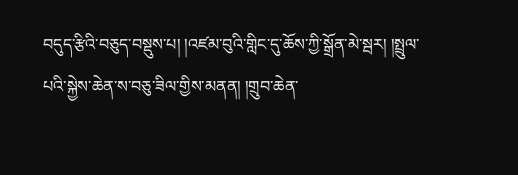བདུད་རྩིའི་བཅུད་བསྡུས་པ། །འཛམ་བུའི་གླིང་དུ་ཆོས་ཀྱི་སྒྲོན་མེ་སྦར། །སྤྲུལ་པའི་སྐྱེས་ཆེན་ས་བཅུ་ཟིལ་གྱིས་མནན། །གྲུབ་ཆེན་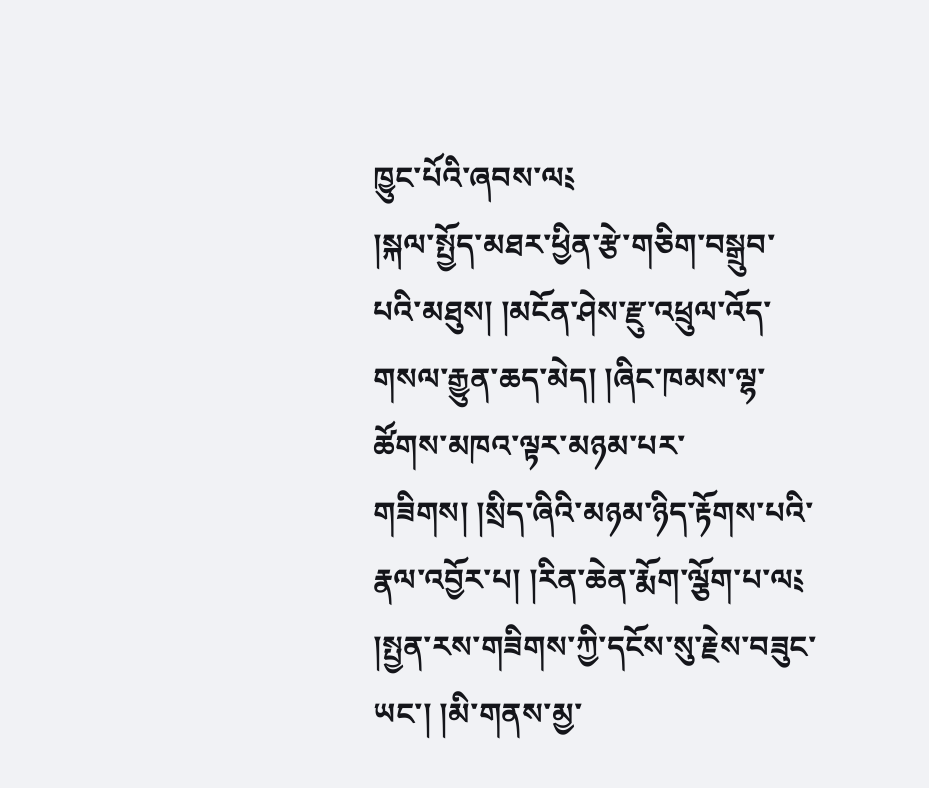ཁྱུང་པོའི་ཞབས་ལ༴
།སྐལ་སྤྱོད་མཐར་ཕྱིན་རྩེ་གཅིག་བསྒྲུབ་པའི་མཐུས། །མངོན་ཤེས་རྫུ་འཕྲུལ་འོད་གསལ་རྒྱུན་ཆད་མེད། །ཞིང་ཁམས་ལྷ་ཚོགས་མཁའ་ལྟར་མཉམ་པར་གཟིགས། །སྲིད་ཞིའི་མཉམ་ཉིད་རྟོགས་པའི་རྣལ་འབྱོར་པ། །རིན་ཆེན་རྨོག་ལྕོག་པ་ལ༴
།སྤྱན་རས་གཟིགས་ཀྱི་དངོས་སུ་རྗེས་བཟུང་ཡང་། །མི་གནས་མྱ་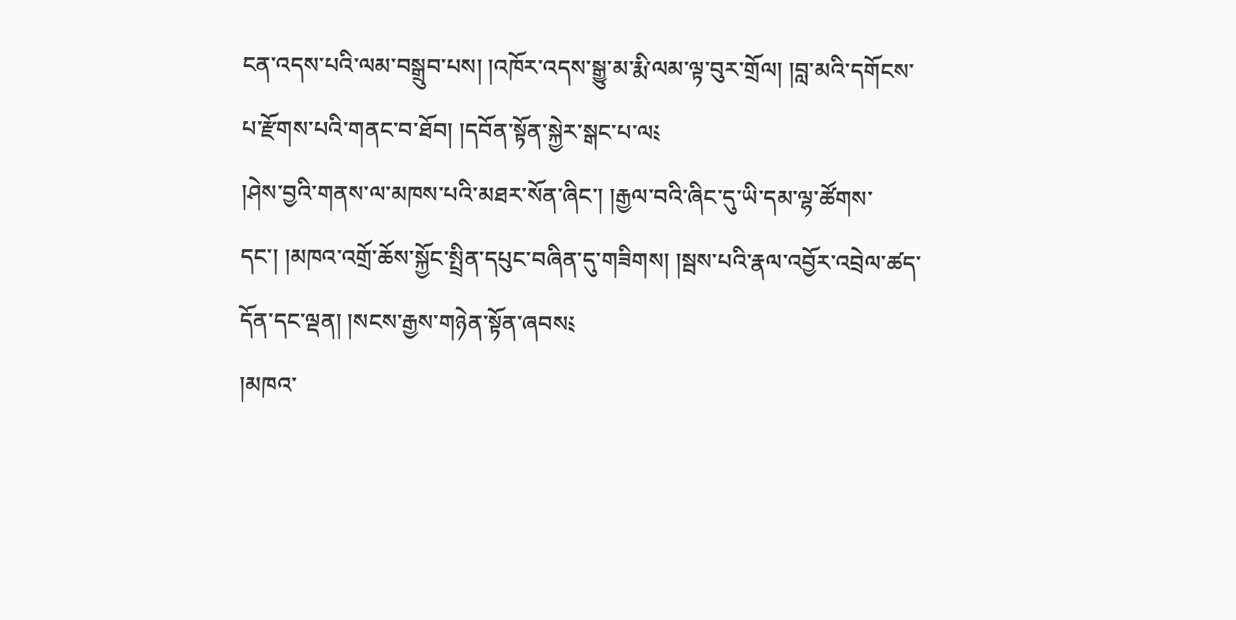ངན་འདས་པའི་ལམ་བསྒྲུབ་པས། །འཁོར་འདས་སྒྱུ་མ་རྨི་ལམ་ལྟ་བུར་གྲོལ། །བླ་མའི་དགོངས་པ་རྫོགས་པའི་གནང་བ་ཐོབ། །དབོན་སྟོན་སྐྱེར་སྒང་པ་ལ༴
།ཤེས་བྱའི་གནས་ལ་མཁས་པའི་མཐར་སོན་ཞིང་། །རྒྱལ་བའི་ཞིང་དུ་ཡི་དམ་ལྷ་ཚོགས་དང་། །མཁའ་འགྲོ་ཆོས་སྐྱོང་སྤྲིན་དཔུང་བཞིན་དུ་གཟིགས། །སྦས་པའི་རྣལ་འབྱོར་འབྲེལ་ཚད་དོན་དང་ལྡན། །སངས་རྒྱས་གཉེན་སྟོན་ཞབས༴
།མཁའ་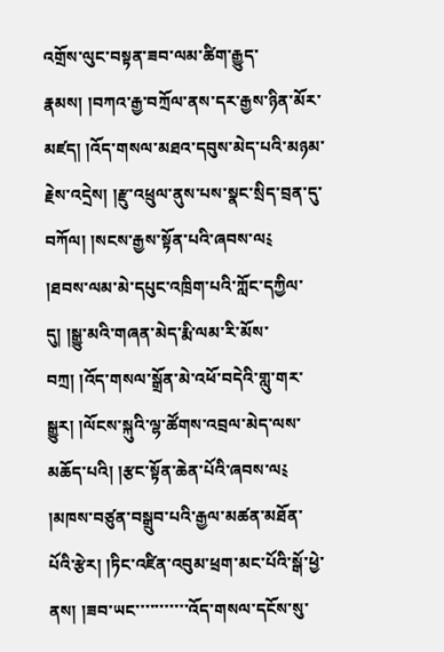འགྲོས་ལུང་བསྟན་ཟབ་ལམ་ཚིག་རྒྱུད་རྣམས། །བཀའ་རྒྱ་བཀྲོལ་ནས་དར་རྒྱས་ཉིན་མོར་མཛད། །འོད་གསལ་མཐའ་དབུས་མེད་པའི་མཉམ་རྗེས་འདྲེས། །རྫུ་འཕྲུལ་ནུས་པས་སྣང་སྲིད་བྲན་དུ་བཀོལ། །སངས་རྒྱས་སྟོན་པའི་ཞབས་ལ༴
།ཐབས་ལམ་མེ་དཔུང་འཁྲིག་པའི་ཀློང་དཀྱིལ་དུ། །སྒྱུ་མའི་གཞན་མེད་རྨི་ལམ་རི་མོས་བཀྲ། །འོད་གསལ་སྒྲོན་མེ་འཕོ་བདེའི་གླུ་གར་སྒྱུར། །ལོངས་སྐུའི་ལྷ་ཚོགས་འབྲལ་མེད་ལས་མཆོད་པའི། །རྩང་སྟོན་ཆེན་པོའི་ཞབས་ལ༴
།མཁས་བཙུན་བསྒྲུབ་པའི་རྒྱལ་མཚན་མཐོན་པོའི་རྩེར། །ཏིང་འཛིན་འབུམ་ཕྲག་མང་པོའི་སྒོ་ཕྱེ་ནས། །ཟབ་ཡང་་་་་་་་་་་འོད་གསལ་དངོས་སུ་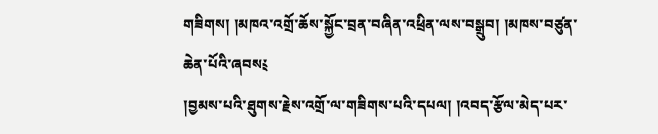གཟིགས། །མཁའ་འགྲོ་ཆོས་སྐྱོང་བྲན་བཞིན་འཕྲིན་ལས་བསྒྲུབ། །མཁས་བཙུན་ཆེན་པོའི་ཞབས༴
།བྱམས་པའི་ཐུགས་རྗེས་འགྲོ་ལ་གཟིགས་པའི་དཔལ། །འབད་རྩོལ་མེད་པར་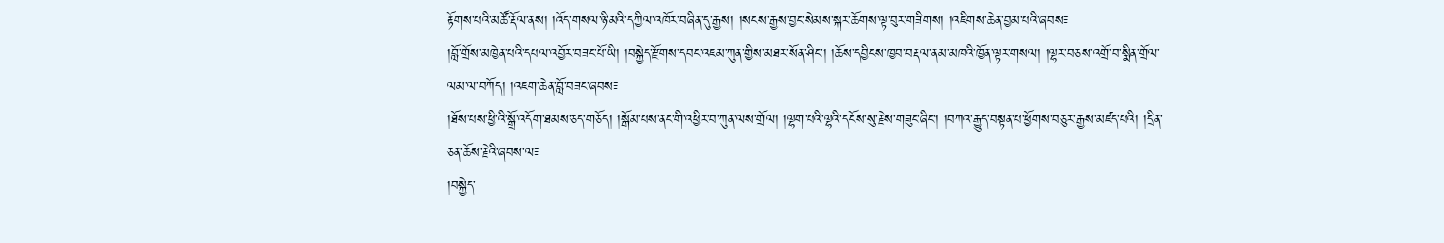རྟོགས་པའི་མཚོ་རྡོལ་ནས། །འོད་གསལ་ཉི་མའི་དཀྱིལ་འཁོར་བཞིན་དུ་རྒྱས། །སངས་རྒྱས་བྱང་སེམས་སྐར་ཆོགས་ལྟ་བུར་གཟིགས། །འཇིགས་ཆེན་བྱམ་པའི་ཞབས༴
།བློ་གྲོས་མཁྱེན་པའི་དཔལ་འབྱོར་བཟང་པོ་ཡི། །བསྐྱེད་རྫོགས་དབང་འཇམ་ཀུན་གྱིས་མཐར་སོན་ཤིང་། །ཆོས་དབྱིངས་ཁྱབ་བརྡལ་ནམ་མཁའི་ཁྱོན་ལྟར་གསལ། །ལྷར་བཅས་འགྲོ་བ་སྨིན་གྲོལ་ལམ་ལ་བཀོད། །འཇག་ཆེན་བློ་བཟང་ཞབས༴
།ཐོས་པས་ཕྱི་འི་སྒྲོ་འདོག་ཐམས་ཅད་གཅོད། །སྒོམ་པས་ནང་གི་འཕྱིར་བ་ཀུན་ལས་གྲོལ། །ལྷག་པའི་ལྷའི་དངོས་སུ་རྗེས་གཟུང་ཞིང་། །བཀའ་རྒྱུད་བསྟན་པ་ཕྱོགས་བཅུར་རྒྱས་མཛད་པའི། །དྲིན་ཅན་ཆོས་རྗེའི་ཞབས་ལ༴
།བསྐྱེད་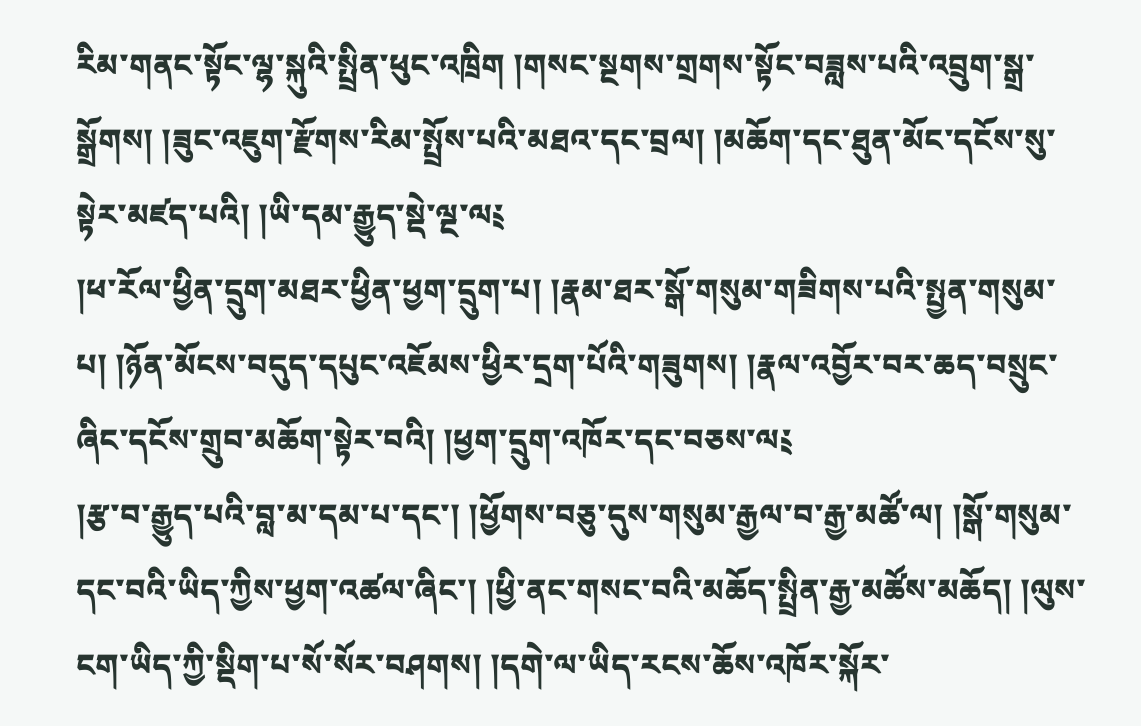རིམ་གནང་སྟོང་ལྷ་སྐུའི་སྤྲིན་ཕུང་འཁྲིག །གསང་སྔགས་གྲགས་སྟོང་བཟླས་པའི་འབྲུག་སྒྲ་སྒྲོགས། །ཟུང་འཇུག་རྫོགས་རིམ་སྤྲོས་པའི་མཐའ་དང་བྲལ། །མཆོག་དང་ཐུན་མོང་དངོས་སུ་སྟེར་མཛད་པའི། །ཡི་དམ་རྒྱུད་སྡེ་ལྔ་ལ༴
།ཕ་རོལ་ཕྱིན་དྲུག་མཐར་ཕྱིན་ཕྱག་དྲུག་པ། །རྣམ་ཐར་སྒོ་གསུམ་གཟིགས་པའི་སྤྱན་གསུམ་པ། །ཉོན་མོངས་བདུད་དཔུང་འཇོམས་ཕྱིར་དྲག་པོའི་གཟུགས། །རྣལ་འབྱོར་བར་ཆད་བསྲུང་ཞིང་དངོས་གྲུབ་མཆོག་སྟེར་བའི། །ཕྱག་དྲུག་འཁོར་དང་བཅས་ལ༴
།རྩ་བ་རྒྱུད་པའི་བླ་མ་དམ་པ་དང་། །ཕྱོགས་བཅུ་དུས་གསུམ་རྒྱལ་བ་རྒྱ་མཚོ་ལ། །སྒོ་གསུམ་དང་བའི་ཡིད་ཀྱིས་ཕྱག་འཚལ་ཞིང་། །ཕྱི་ནང་གསང་བའི་མཆོད་སྤྲིན་རྒྱ་མཚོས་མཆོད། །ལུས་ངག་ཡིད་ཀྱི་སྡིག་པ་སོ་སོར་བཤགས། །དགེ་ལ་ཡིད་རངས་ཆོས་འཁོར་སྐོར་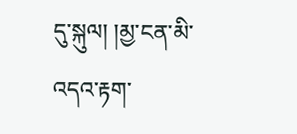དུ་སྐུལ། །མྱ་ངན་མི་འདའ་རྟག་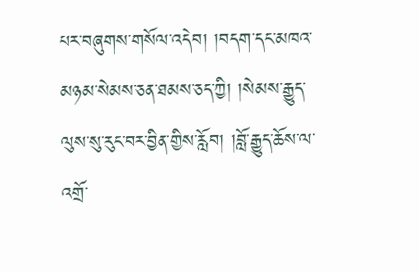པར་བཞུགས་གསོལ་འདེབ། །བདག་དང་མཁའ་མཉམ་སེམས་ཅན་ཐམས་ཅད་ཀྱི། །སེམས་རྒྱུད་ལུས་སུ་རུང་བར་བྱིན་གྱིས་རློབ། །བློ་རྒྱུད་ཆོས་ལ་འགྲོ་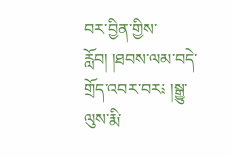བར་བྱིན་གྱིས་རློབ། །ཐབས་ལམ་བདེ་གྲོད་འབར་བར༴ །སྒྱུ་ལུས་རྨི་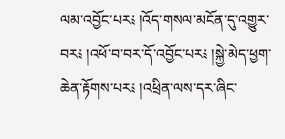ལམ་འབྱོང་པར༴ །འོད་གསལ་མངོན་དུ་འགྱུར་བར༴ །འཕོ་བ་བར་དོ་འབྱོང་པར༴ །སྐྱེ་མེད་ཕྱག་ཆེན་རྟོགས་པར༴ །འཕྲིན་ལས་དར་ཞིང་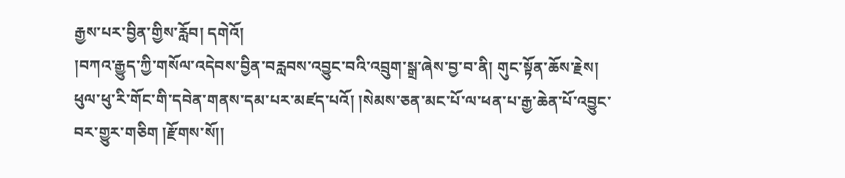རྒྱས་པར་བྱིན་གྱིས་རློབ། དགེའོ།
།བཀའ་རྒྱུད་ཀྱི་གསོལ་འདེབས་བྱིན་བརླབས་འབྱུང་བའི་འབྲུག་སྒྲ་ཞེས་བྱ་བ་ནི། གུང་སྟོན་ཆོས་རྗེས། ཕུལ་ཕུ་རི་གོང་གི་དབེན་གནས་དམ་པར་མཛད་པའོ། །སེམས་ཅན་མང་པོ་ལ་ཕན་པ་རྒྱ་ཆེན་པོ་འབྱུང་བར་གྱུར་གཅིག །རྫོགས་སོ།།